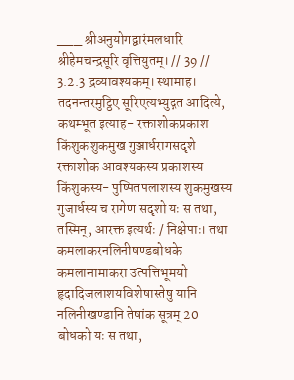___ श्रीअनुयोगद्वारंमलधारि श्रीहेमचन्द्रसूरि वृत्तियुतम्। // 39 // 3.2.3 द्रव्यावश्यकम्। स्थामाह। तदनन्तरमुट्ठिए सूरिएत्यभ्युद्गत आदित्ये, कथम्भूत इत्याह- रक्ताशोकप्रकाश किंशुकशुकमुख गुञ्जार्धरागसदृशे रक्ताशोक आवश्यकस्य प्रकाशस्य किंशुकस्य- पुष्पितपलाशस्य शुकमुखस्य गुजार्धस्य च रागेण सदृशो यः स तथा, तस्मिन्, आरक्त इत्यर्थः / निक्षेपाः। तथा कमलाकरनलिनीषण्डबोधके कमलानामाकरा उत्पत्तिभूमयो हृदादिजलाशयविशेषास्तेषु यानि नलिनीखण्डानि तेषांक सूत्रम् 20 बोधको यः स तथा,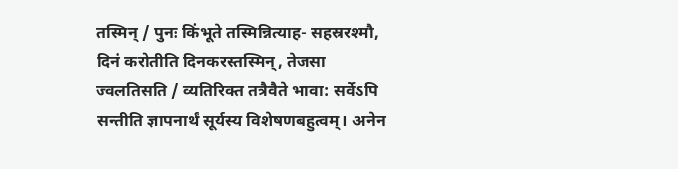तस्मिन् / पुनः किंभूते तस्मिन्नित्याह- सहस्ररश्मौ, दिनं करोतीति दिनकरस्तस्मिन्, तेजसा ज्वलतिसति / व्यतिरिक्त तत्रैवैते भावा: सर्वेऽपि सन्तीति ज्ञापनार्थं सूर्यस्य विशेषणबहुत्वम्। अनेन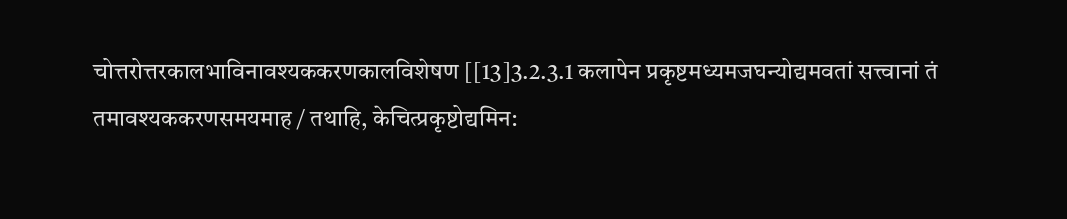चोत्तरोत्तरकालभाविनावश्यककरणकालविशेषण [[13]3.2.3.1 कलापेन प्रकृष्टमध्यमजघन्योद्यमवतां सत्त्वानां तं तमावश्यककरणसमयमाह / तथाहि, केचित्प्रकृष्टोद्यमिन: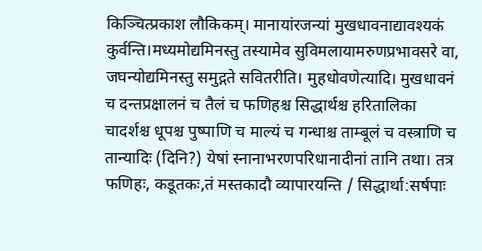किञ्चित्प्रकाश लौकिकम्। मानायांरजन्यां मुखधावनाद्यावश्यकं कुर्वन्ति।मध्यमोद्यमिनस्तु तस्यामेव सुविमलायामरुणप्रभावसरे वा, जघन्योद्यमिनस्तु समुद्गते सवितरीति। मुहधोवणेत्यादि। मुखधावनं च दन्तप्रक्षालनं च तैलं च फणिहश्च सिद्धार्थश्च हरितालिका चादर्शश्च धूपश्च पुष्पाणि च माल्यं च गन्धाश्च ताम्बूलं च वस्त्राणि च तान्यादिः (दिनि?) येषां स्नानाभरणपरिधानादीनां तानि तथा। तत्र फणिहः, कडूतकः,तं मस्तकादौ व्यापारयन्ति / सिद्धार्था:सर्षपाः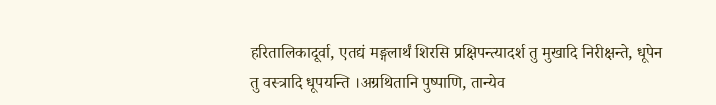हरितालिकादूर्वा, एतद्यं मङ्गलार्थं शिरसि प्रक्षिपन्त्यादर्श तु मुखादि निरीक्षन्ते, धूपेन तु वस्त्रादि धूपयन्ति ।अग्रथितानि पुष्पाणि, तान्येव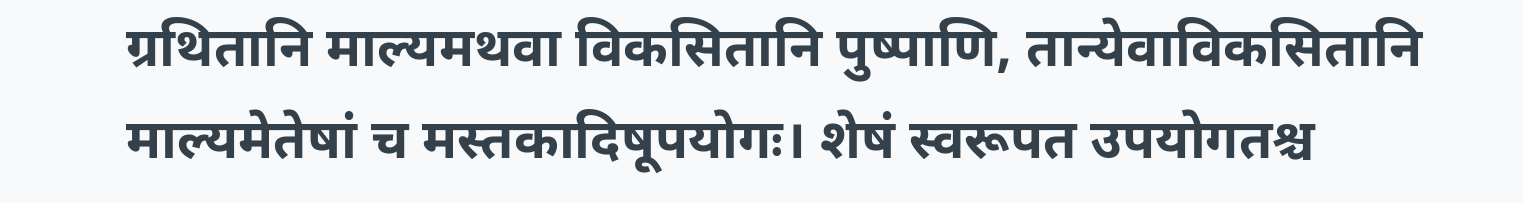ग्रथितानि माल्यमथवा विकसितानि पुष्पाणि, तान्येवाविकसितानि माल्यमेतेषां च मस्तकादिषूपयोगः। शेषं स्वरूपत उपयोगतश्च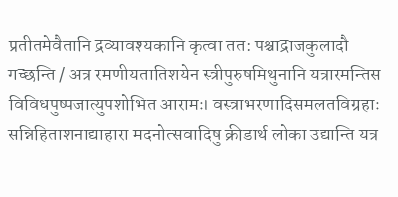प्रतीतमेवैतानि द्रव्यावश्यकानि कृत्वा तत: पश्चाद्राजकुलादौ गच्छन्ति / अत्र रमणीयतातिशयेन स्त्रीपुरुषमिथुनानि यत्रारमन्तिस विविधपुष्पजात्युपशोभित आरामः। वस्त्राभरणादिसमलतविग्रहाः सन्निहिताशनाद्याहारा मदनोत्सवादिषु क्रीडार्थ लोका उद्यान्ति यत्र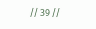// 39 //